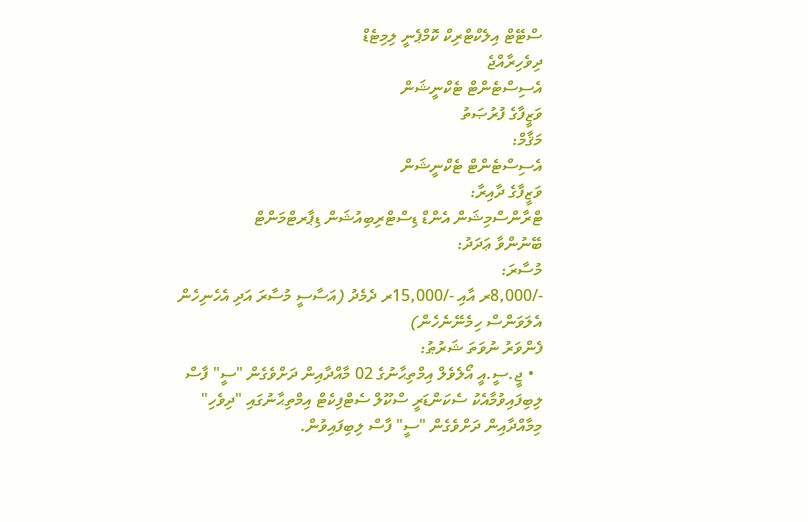ސްޓޭޓް އިލެކްޓްރިކް ކޮމްޕެނީ ލިމިޓެޑް
ދިވެހިރާއްޖެ
އެސިސްޓެންޓް ޓެކްނީޝަން
ވަޒީފާގެ ފުރުޞަތު
މަޤާމް:
އެސިސްޓެންޓް ޓެކްނީޝަން
ވަޒީފާގެ ދާއިރާ:
ޓްރާންސްމިޝަން އެންޑް ޑިސްޓްރިބިއުޝަން ޑިޕާރޓްމަންޓް
ބޭނުންވާ ޢަދަދު:
މުސާރަ:
-/8,000ރ އާއި -/15,000ރ ދެމެދު (އަސާސީ މުސާރަ އަދި އެހެނިހެން އެލަވަންސް ހިމެނޭނެހެން)
ފެންވަރު ނުވަތަ ޝަރުޠު:
  • ޖީ.ސީ.އީ އޯލެވެލް އިމްތިޙާނުގެ 02 މާއްދާއިން ދަށްވެގެން "ސީ" ފާސް ލިބިފައިވުމާއެކު ސެކަންޑަރީ ސްކޫލް ސެޓްފިކެޓް އިމްތިޙާނުގައި "ދިވެހި" މިމާއްދާއިން ދަށްވެގެން "ސީ" ފާސް ލިބިފައިވުން.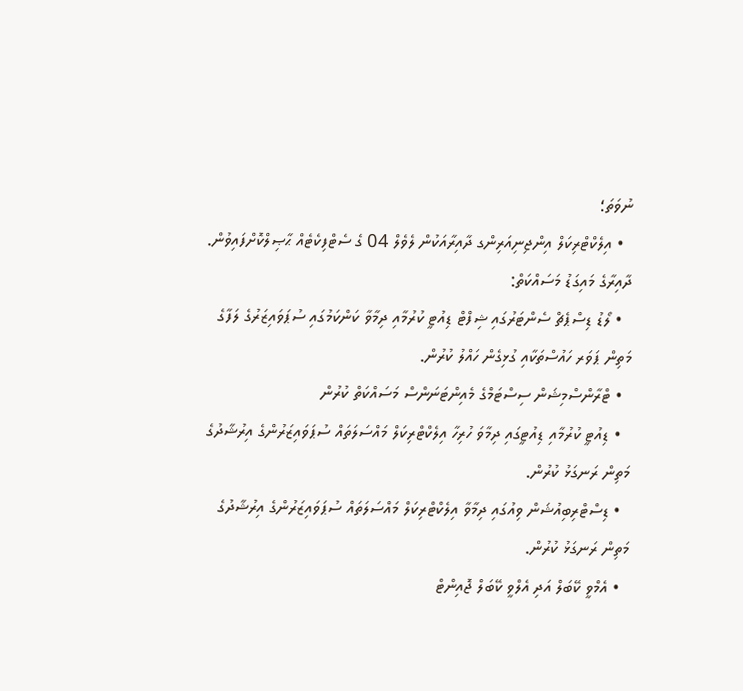ނުވަތަ؛
  • އިލެކްޓްރިކަލް އިންޖިނިއަރިންގ ދާއިރާއަކުން ލެވެލް 04 ގެ ސެޓްފިކެޓެއް ޙާޞިލްކޮށްފައިވުން.
ދާއިރާގެ މައިގަޑު މަސައްކަތް:
  • ލޯޑު ޑިސްޕެޗް ސެންޓަރުގައި ޝިފްޓް ޑިއުޓީ ކުރުމާއި ދިމާވާ ކަންކަމުގައި ސުޕަވައިޒަރުގެ ލަފާގެ މަތިން ޕަވަރ ހައުސްތަކާއި ގުޅިގެން ހައްލު ކުރުން.
  • ޓްރާންސްމިޝަން ސިސްޓަމްގެ މެއިންޓަނަންސް މަސައްކަތް ކުރުން
  • ޑިއުޓީ ކުރުމާއި ޑިއުޓީގައި ދިމާވަ ހުރިހާ އިލެކްޓްރިކަލް މައްސަލަތައް ސުޕަވައިޒަރުންގެ އިރުޝާދުގެ މަތިން ރަނގަޅު ކުރުން.
  • ޑިސްޓްރިބިއުޝަން ވިއުގައި ދިމާވާ އިލެކްޓްރިކަލް މައްސަލަތައް ސުޕަވައިޒަރުންގެ އިރުޝާދުގެ މަތިން ރަނގަޅު ކުރުން.
  • އެމްވީ ކޭބަލް އަދި އެލްވީ ކޭބަލް ޖޮއިންޓް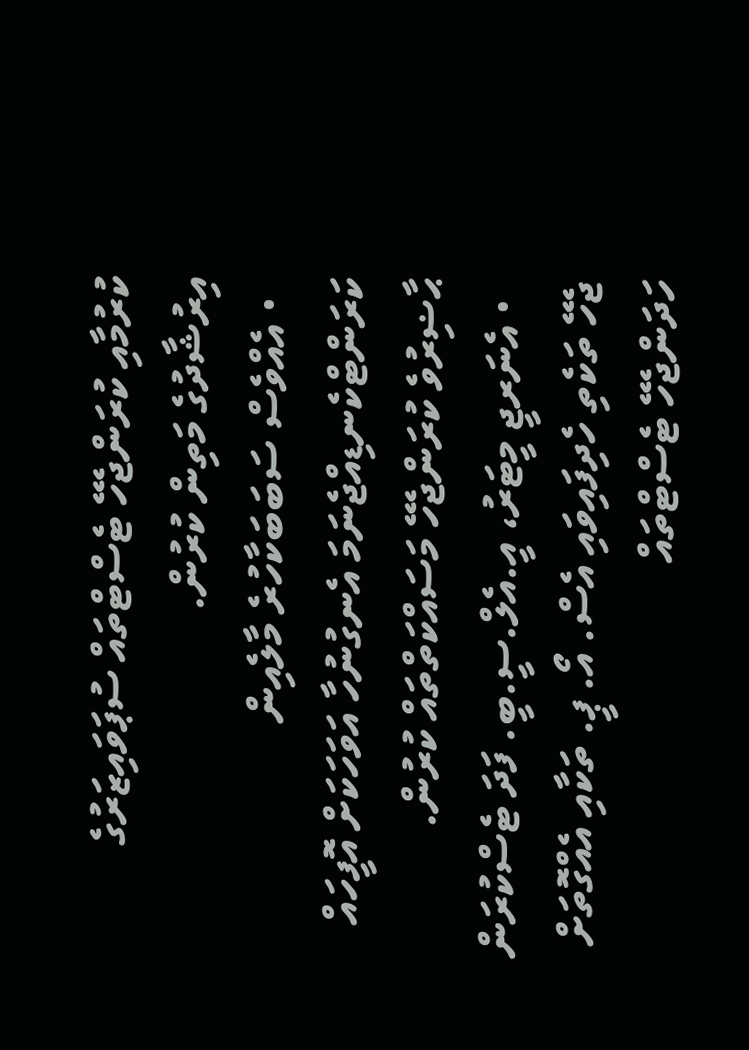ކުރުމާއި ކުރަންޖެހޭ ޓެސްޓްތައް ސުޕަވައިޒަރުގެ އިރުޝާދުގެ މަތިން ކުރުން.
  • އެއްވެސް ސަބަބަކާހުރެ މާލެއިން ކަރަންޓްކެނޑިއްޖެނަމަ އެނގުނުހާ އަވަހަކަށް އޮފީހައް ޙާޟިރުވެ ކުރަންޖެހޭ މަސައްކަތްތައް ކުރުން.
  • އެނަރޖީ މީޓަރު، އީ.އެލް.ސީ.ބީ. ފަދަ ޓެސްކުރަން ޖެހޭ ތަކެތި ހެދިފައިވައި އެސް. އޯ. ޕީ. ތަކާއި އެއްގޮތަށް ހަދަންޖެހޭ ޓެސްޓްތައް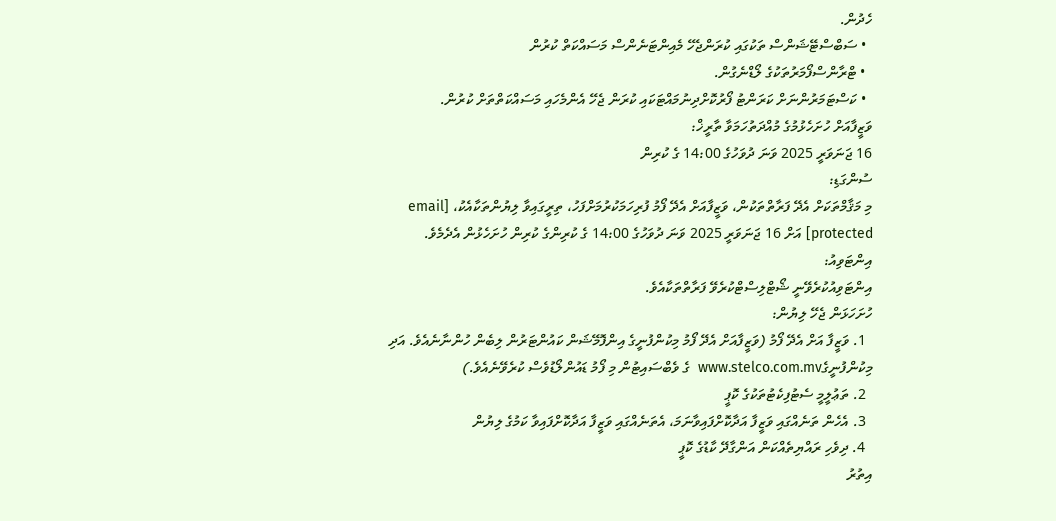ހެދުން.
  • ސަބްސްޓޭޝަންސް ތަކުގައި ކުރަންޖެހޭ މެއިންޓަނެންސް މަސައްކަތް ކުރުން
  • ޓްރާންސްފޯމަރުތަކުގެ ލޯޑްނެގުން.
  • ކަސްޓަމަރުންނަށް ކަރަންޓު ފޯރުކޮށްދިނުމައްޓަކައި ކުރަން ޖެހޭ އެންމެހައި މަސައްކަތްތަށް ކުރުން.
ވަޒީފާއަށް ހުށަހެޅުމުގެ މުއްދަތުހަމަވާ ތާރީޚް:
16 ޖަނަވަރީ 2025 ވަނަ ދުވަހުގެ 14:00 ގެ ކުރިން
ސުންގަޑި:
މި މަޤާމްތަކަށް އެދޭ ފަރާތްތަކުން، ވަޒީފާއަށް އެދޭ ފޯމު ފުރިހަމަކުރުމަށްފަހު، ތިރީގައިވާ ލިޔުންތަކާއެކު، [email protected] އަށް 16 ޖަނަވަރީ 2025 ވަނަ ދުވަހުގެ 14:00 ގެ ކުރިންގެ ކުރިން ހުށަހެޅުން އެދެމެވެ.
އިންޓަވިއު:
އިންޓަވިއުކުރެވޭނީ ޝޯޓްލިސްޓްކުރެވޭ ފަރާތްތަކާއެވެ.
ހުށަހަޅަން ޖެހޭ ލިޔުން:
  1. ވަޒީފާ އަށް އެދޭ ފޯމު (ވަޒީފާއަށް އެދޭ ފޯމު މިކުންފުނީގެ އިންފޮމޭޝަން ކައުންޓަރުން ލިބެން ހުންނާނެއެވެ. އަދި މިކުންފުނީގެwww.stelco.com.mv  ގެ ވެބްސައިޓުން މި ފޯމު ޑައުންލޯޑުވެސް ކުރެވޭނެއެވެ.)
  2. ތަޢުލީމީ ސެޓުފިކެޓުތަކުގެ ކޮޕީ
  3. އެހެން ތަނެއްގައި ވަޒީފާ އަދާކޮށްފައިވާނަމަ، އެތަނެއްގައި ވަޒީފާ އަދާކޮށްފައިވާ ކަމުގެ ލިޔުން
  4. ދިވެހި ރައްޔިތެއްކަން އަންގާދޭ ކާޑުގެ ކޮޕީ
އިތުރު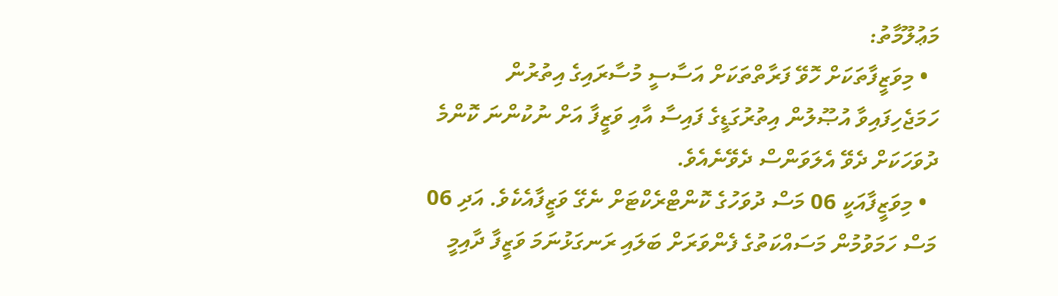މަޢުލޫމާތު:
  • މިވަޒީފާތަކަށް ހޮވޭ ފަރާތްތަކަށް އަސާސީ މުސާރައިގެ އިތުރުން ހަމަޖެހިފައިވާ އުޞޫލުން އިތުރުގަޑީގެ ފައިސާ އާއި ވަޒީފާ އަށް ނުކުންނަ ކޮންމެ ދުވަހަކަށް ދެވޭ އެލަވަންސް ދެވޭނެއެވެ.
  • މިވަޒީފާއަކީ 06 މަސް ދުވަހުގެ ކޮންޓްރެކްޓަށް ނެގޭ ވަޒީފާއެކެވެ. އަދި 06 މަސް ހަމަވުމުން މަސައްކަތުގެ ފެންވަރަށް ބަލައި ރަނގަޅުނަމަ ވަޒީފާ ދާއިމީ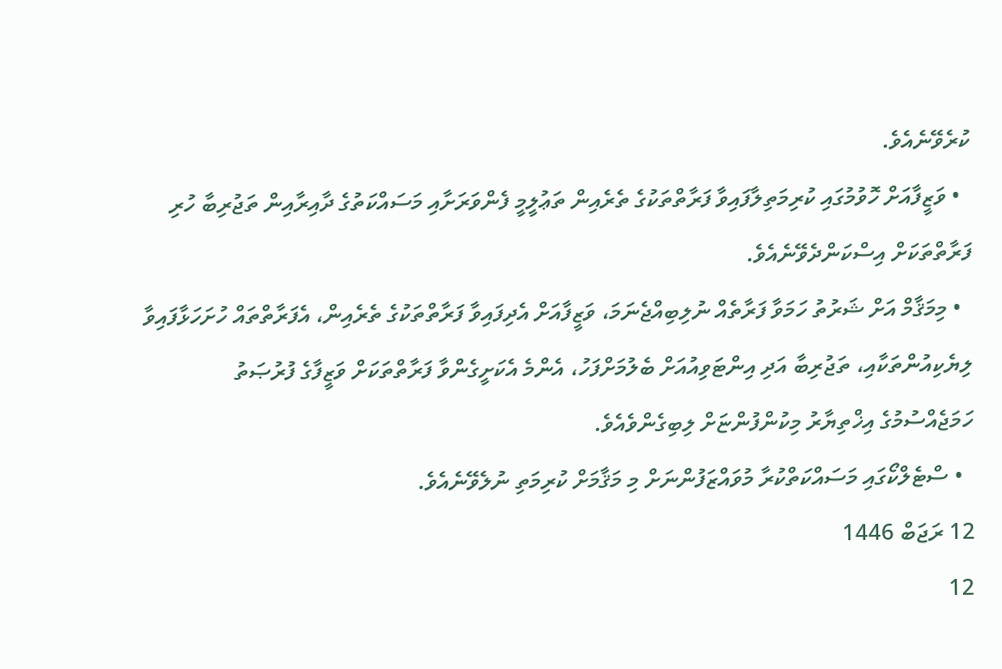ކުރެވޭނެއެވެ.
  • ވަޒީފާއަށް ހޮވުމުގައި ކުރިމަތިލާފައިވާ ފަރާތްތަކުގެ ތެރެއިން ތަޢުލީމީ ފެންވަރަށާއި މަސައްކަތުގެ ދާއިރާއިން ތަޖުރިބާ ހުރި ފަރާތްތަކަށް އިސްކަންދެވޭނެއެވެ.
  • މިމަޤާމް އަށް ޝަރުތު ހަމަވާ ފަރާތެއް ނުލިބިއްޖެނަމަ، ވަޒީފާއަށް އެދިފައިވާ ފަރާތްތަކުގެ ތެރެއިން، އެފަރާތްތައް ހުށަހަޅާފައިވާ ލިޔެކިއުންތަކާއި، ތަޖުރިބާ އަދި އިންޓަވިއުއަށް ބެލުމަށްފަހު، އެންމެ އެކަށީގެންވާ ފަރާތްތަކަށް ވަޒީފާގެ ފުރުޞަތު ހަމަޖެއްސުމުގެ އިޚްތިޔާރު މިކުންފުންޏަށް ލިބިގެންވެއެވެ.
  • ސްޓެލްކޯގައި މަސައްކަތްކުރާ މުވައްޒަފުންނަށް މި މަޤާމަށް ކުރިމަތި ނުލެވޭނެއެވެ.
12 ރަޖަބް 1446
12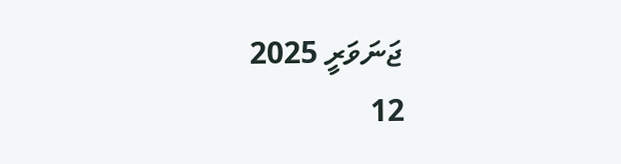ޖަނަވަރީ 2025
12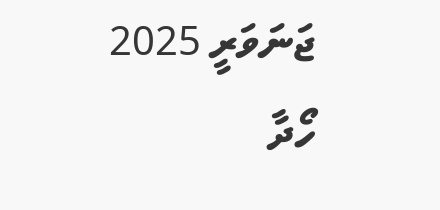ޖަނަވަރީ 2025
ހޯދާ